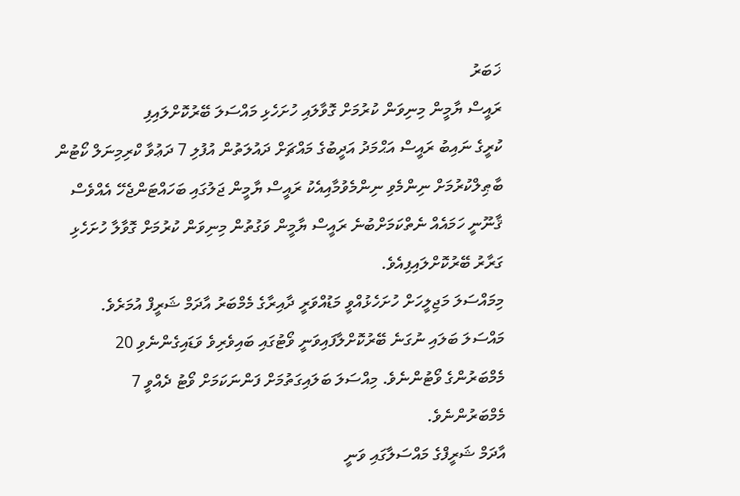ޚަބަރު
ރައީސް ޔާމީން މިނިވަން ކުރުމަށް ގޮވާލައި ހުށަހެޅި މައްސަލަ ބޭރުކޮށްލައިފި
ކުރީގެ ނައިބު ރައީސް އަޙްމަދު އަދީބުގެ މައްޗަށް ދައުލަތުން އުފުލި 7 ދަޢުވާ ކްރިމިނަލް ކޯޓުން ބާޠިލްކުރުމަށް ނިންމެވި ނިންމެވުމާއިއެކު ރައީސް ޔާމީން ޖަލުގައި ބަހައްޓަންޖެހޭ އެއްވެސް ޤާނޫނީ ހަމައެއް ނެތްކަމަށްބުނެ ރައީސް ޔާމީން ވަގުތުން މިނިވަން ކުރުމަށް ގޮވާލާ ހުށަހެޅި ގަރާރު ބޭރުކޮށްލައިފިއެވެ.
މިމައްސަލަ މަޖިލީހަށް ހުށަހެޅުއްވީ މަޑުއްވަރީ ދާއިރާގެ މެމްބަރު އާދަމް ޝަރީފް އުމަރެވެ. މައްސަލަ ބަލައި ނުގަނެ ބޭރުކޮށްލާފައިވަނީ ވޯޓުގައި ބައިވެރިވެ ވަޑައިގެންނެވި 20 މެމްބަރުންގެ ވޯޓުންނެވެ. މިއްސަލަ ބަލައިގަތުމަށް ފަންނަކަމަށް ވޯޓު ދެއްވީ 7 މެމްބަރުންނެވެ.
އާދަމް ޝަރީފްގެ މައްސަލާގައި ވަނީ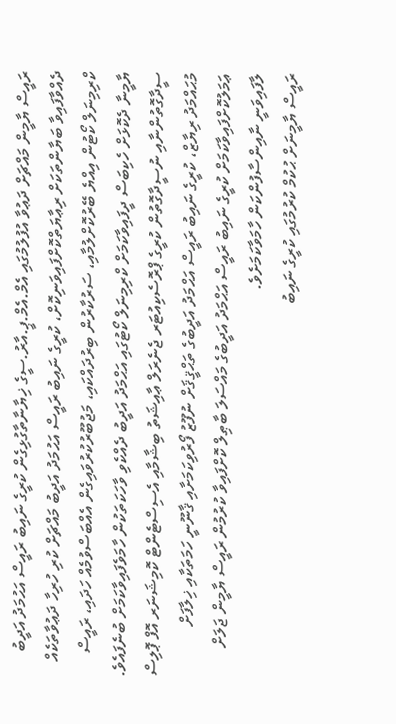ރައީސް ޔާމީން މައްޗަށް ދަޢުވާ އުފުލުމުގައި އެމް.އެމް.ޕީ.އާރު.ސީގެ ޚިޔާނާތާގުޅިގެން ކުރީގެ ނައިބު ރައީސް އަޙުމަދު އަދީބު ދެއްވާފައިވާ ބަޔާންތަކަށް ރިޢާޔަތްކޮށްފައިވަނިކޮށް، ކުރީގެ ނައިބު ރައީސް އަޙުމަދު އަދީބު މައްޗަށް ކުރި ހުރިހާ ދަޢުވާތަކެއް ކްރިމިނަލް ކޯޓުން އިއްޔެ ބޭރުކޮށްލުމާއި، ސަރުކާރުން ބިރުދައްކައި، މަޖުބޫރުކުރުވައިގެން އެއްބަސްވުމެއް ހަދައި، ރައީސް ޔާމީނާ ދެކޮޅަށް ހެކިބަސް ދީފައިވާކަމަށް ކްރިމިނަލް ކޯޓުގައި އަޙްމަދު އަދީބު ދެއްކެވި ވާހަކަތަކުން ހާމަވެފައިވާކަމަށް ބުނެފައެވެ.
ސީދާގޮތުންނާއި ނުސީދާގޮތުން ކުރީގެ ޕްރޮސެކިއުޓަރ ޖެނެރަލް ޢާއިޝަތު ބިޝާމާއި އެސިސްޓެންޓް ކޮމިޝަނަރ އޮފް ޕޮލިސް މުޙައްމަދު ރިޔާޒް، ކުރީގެ ނައިބު ރައީސް އަޙްމަދު އަދީބުގެ ތަޙްޤީޤަށް ނުފޫޒު ފޯރުވިކަމަށާއި ޤާނޫނީ ހަމަތަކާއި ޚިލާފަށް ޢަމަލުކޮށްފައިވާކަމަށް ކުރީގެ ނައިބު ރައީސް އަޙްމަދު އަދީބުގެ މައްސަލަ ބާޠިލް ކޮށްފައިވާ ކުރުމުން ރައީސް ޔާމީން ޖަލަށް ލާފައިވަނީ ނާއިންސާފުންކަން ހާމަވާކަމަށެވެ.
ރައީސް ޔާމީނަށް ޙުކުމް ކުރުމުގައި ކުރީގެ ނައިބު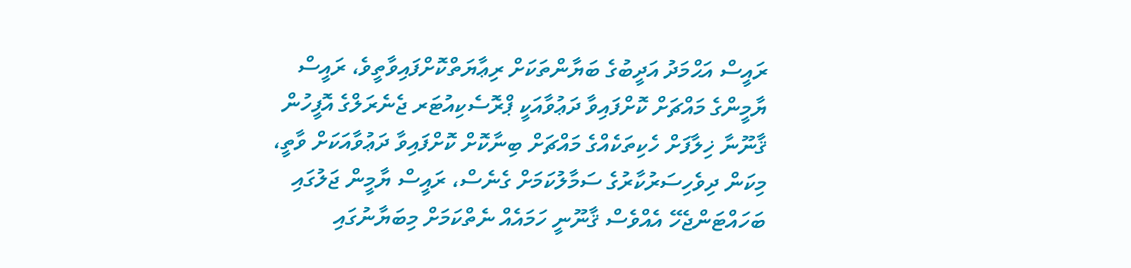ރައީސް އަޙްމަދު އަދީބުގެ ބަޔާންތަކަށް ރިޢާޔަތްކޮށްފައިވާތީވެ، ރައީސް ޔާމީންގެ މައްޗަށް ކޮށްފައިވާ ދަޢުވާއަކީ ޕްރޮސެކިއުޓަރ ޖެނެރަލްގެ އޮފީހުން ޤާނޫނާ ޚިލާފަށް ހެކިތަކެއްގެ މައްޗަށް ބިނާކޮށް ކޮށްފައިވާ ދަޢުވާއަކަށް ވާތީ، މިކަން ދިވެހިސަރުކާރުގެ ސަމާލުކަމަށް ގެނެސް، ރައީސް ޔާމީން ޖަލުގައި ބަހައްޓަންޖެހޭ އެއްވެސް ޤާނޫނީ ހަމައެއް ނެތްކަމަށް މިބަޔާނުގައި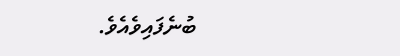ބުނެފައިވެއެވެ.